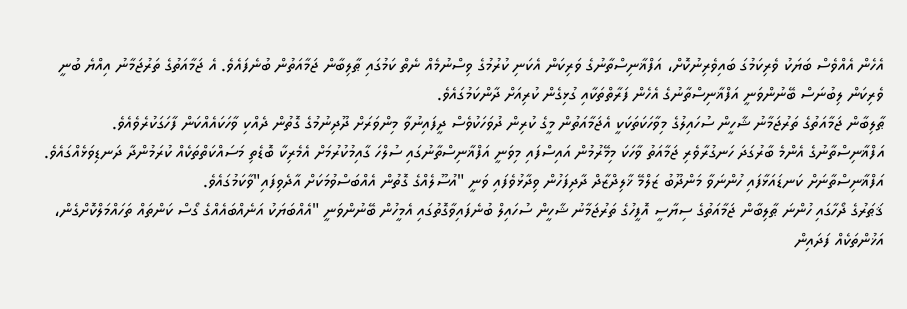އެހެން އެއްވެސް ބަޔަކު ވެރިކަމުގަ ބައިވެރިނުކޮށް، އަފްޣާނިސްތާނުގެ ވަރިކަން އެކަނި ކުރުމުގެ ވިސްނުމެއް ނެތް ކަމުގައި ޠާލިބާން ޖަމާއަތުން ބުނެފައެވެ. އެ ޖަމާއަތުގެ ތަރުޖަމާނު އިއްޔެ ބުނީ ވެރިކަން ލިބުނަސް ބޭނުންވަނީ އަފްޣާނިސްތާނުގެ އެހެން ފަރާތްތަކާއި ގުޅިގެން ކުރިއަށް ދާންކަމުގައެވެ.
ޠާލިބާން ޖަމާއަތުގެ ތަރުޖަމާނު ޝާހީން ސުހައިލުގެ މިވާހަކަތަކަކީ އެޖަމާއަތުން މީގެ ކުރިން ދުވަހަކުވެސް ދީފައިނުވާ މިންވަރަށް ދޫދިނުމުގެ ގޮތުން ދެއްކި ވާހަކައެއްކަން ފާހަގަކުރެވެއެވެ.
އަފްޣާނިސްތާނުގެ އެންމެ ބާރުގަދަ ހަނގުރާވެރި ޖަމާއަތު ވާހަކަ މިމޭރުމުން އައިސްފައި މިވަނީ އަފްޣާނިސްތާނުގައި ސުލްހަ ގާއިމުކުރުމަށް އެމެރިކާ ބޮޑެތި މަސައްކަތްތަކެއް ކުރަމުންދާ ދަނޑިވަޅެއްގައެވެ. އަފްޣާނިސްތާނަށް ކަނޑައަޅާފައި ހުންނަވާ މަންދޫބު ޒަލްމޭ ޚާލިދްޒާދް ދާދިފަހުން ވިދާޅުވެފައި ވަނީ "އުސޫލެއްގެ ގޮތުން އެއްބަސްވުމަކަށް އާދެވިފައި"ވާކަމުގައެވެ.
ޤަޠަރުގެ ދޯހާގައި ހުންނަ ޠާލިބާން ޖަމާއަތުގެ ސިޔާސީ އޮފީހުގެ ތަރުޖަމާނު ޝާހީން ސުހައިލް ބުނެފައިވާގޮތުގައި އެމީހުން ބޭނުންވަނީ "އެއްބަޔަކު އަނެއްބައެއްގެ ގޯސް ކަންތައް ތަހައްމަލްކޮށްގެން، އަޚުންތަކެއް ފަދައިން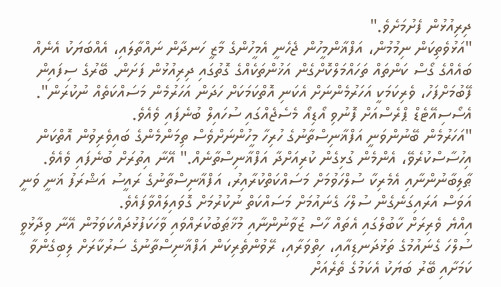ދިރިއުޅުން ފެށުމަށެވެ."
"އަޅުވެތިކަން ނިމުމުން، އަފްޣާންމީހުން ޖެހެނީ އެމީހުންގެ މާޒީ ހަނދާން ނައްތާލައި، އެއްބަޔަކު އެނެއް ބައެއްގެ ގޯސް ކަންތައް ތަހައްމަލްކޮށްގެން އަޚުންތަކެއްގެ ގޮތުގައި ދިރިއުޅުން ފަށަން. ބޭރުގެ ސިފައިން ފޭބުމަށްފަހު، ވެރިކަމަކީ އަހަރުމެންނަށް އެކަނި އޮތްކަމަކަށް ހަދަން އަހަރުމެން މަސައްކަތެއް ނުކުރަން". އެސޯސިއޭޓެޑް ޕްރެސްއަށް ފޮނުވި އޯޑިއޯ މެސެޖެއްގައި ސުހައިލް ބުނެފައި ވެއެވެ.
"އަހަރުމެން ބޭނުންވަނީ އަފްޣާނިސްތާނުގެ ހުރިހާ މީހުންނަށްވެސް ތިމަންމެންގެ ބައިވެރިވުން އޮތްކަން އިހުސާސްކުރެވޭ، އެންމެން ގުޅިގެން ކުރިއަށްދާ އަފްޣާނިސްތާނެއް." އޭނާ އިތުރަށް ބުނެފައި ވެއެވެ.
ޠާލިބާނުންނާއި އެމެރިކާ ސުލްހަވުމަށް މަސައްކަތްކުރާއިރު، އަފްޣާނިސްތާނުގެ ރައީސު އަޝްރަފު ޣަނީ ވަނީ އަވަސް އަރައިގަނެގެން ސުލްހަ ގެނައުމަށް މަސައްކަތް ނުކުރުމަށް ގޮވައިލައްވާފައެވެ.
އިއްޔެ ވެރިރަށް ކާބުލްގައި އެތައް ހާސް ޒުވާނުންނާއި މުޚާޠަބުކުރައްވައި ވާހަކަފުޅުދައްކަވަމުން އޭނާ ވިދާޅުވީ ސުލްހަ ގެނައުމުގެ ތަޅުދަނޑިއާއި، ހިތްވަރާއި، ރޭވުންތެރިކަން އަފްޣާނިސްތާނުގެ ސަރުކާރަށް ލިބިގެންވާ ކަމަށާއި ބޭރު ބަޔަކު އެކަމުގެ ތެރެއަށް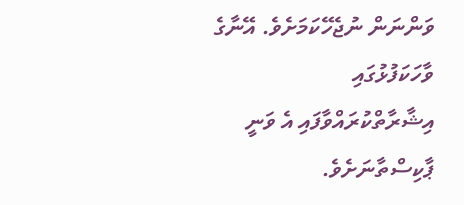ވަންނަން ނުޖެހޭކަމަށެވެ. އޭނާގެ ވާހަކަފުޅުގައި އިޝާރާތްކުރައްވާފައި އެ ވަނީ ޕާކިސްތާނަށެވެ.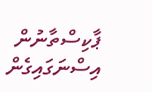ޕާކިސްތާނުން އިސްނަގައިގެން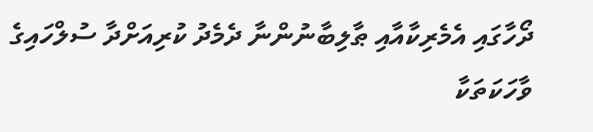ދޯހާގައި އެމެރިކާއާއި ޠާލިބާނުންނާ ދެމެދު ކުރިއަށްދާ ސުލްހައިގެ ވާހަކަތަކާ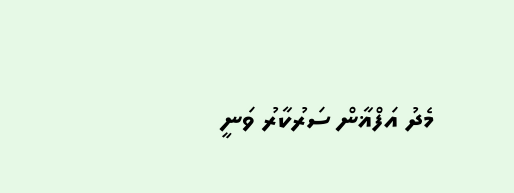މެދު އަފްޣާން ސަރުކާރު ވަނީ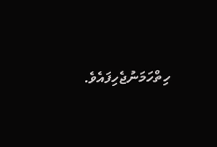ހިތްހަމަނުޖެހިފައެވެ.